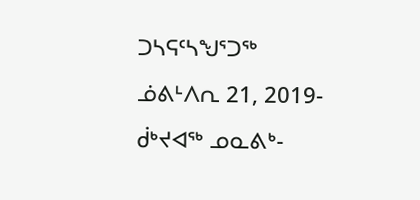ᑐᓴᕋᑦᓴᖑᕐᑐᖅ
ᓅᕕᒻᐱᕆ 21, 2019-ᑰᒃᔪᐊᖅ ᓄᓇᕕᒃ-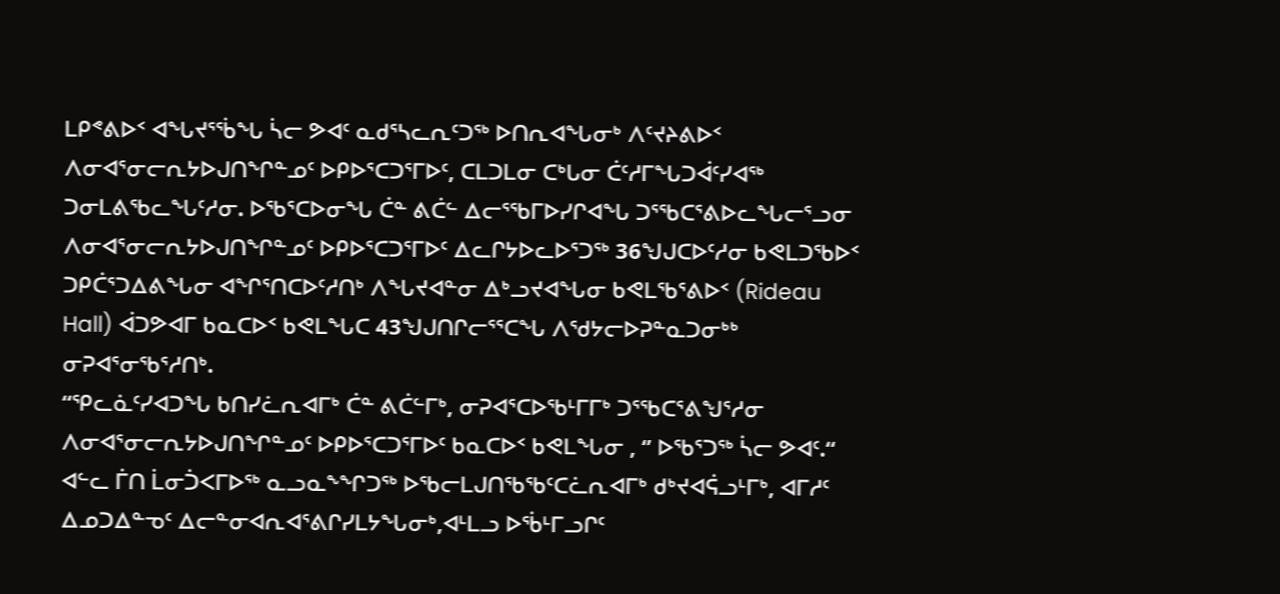ᒪᑭᕝᕕᐅᑉ ᐊᖓᔪᕐᖄᖓ ᓵᓕ ᕗᐊᑦ ᓇᑯᕐᓴᓚᕆᑦᑐᖅ ᐅᑎᕆᐊᖓᓂᒃ ᐱᑦᔪᔨᕕᐅᑉ ᐱᓂᐊᕐᓂᓕᕆᔭᐅᒍᑎᖏᓐᓄᑦ ᐅᑭᐅᕐᑕᑐᕐᒥᐅᑦ, ᑕᒪᑐᒪᓂ ᑕᒃᒐᓂ ᑖᑦᓱᒥᖓᑐᐋᑦᓯᐊᖅ ᑐᓂᒪᕕᖃᓚᖓᑦᓱᓂ. ᐅᖃᕐᑕᐅᓂᖓ ᑖᓐ ᕕᑖᓪ ᐃᓕᕐᖃᒥᐅᓯᒋᐊᖓ ᑐᕐᖃᑕᕐᕕᐅᓚᖓᓕᕐᓗᓂ ᐱᓂᐊᕐᓂᓕᕆᔭᐅᒍᑎᖏᓐᓄᑦ ᐅᑭᐅᕐᑕᑐᕐᒥᐅᑦ ᐃᓚᒋᔭᐅᓚᐅᕐᑐᖅ 36ᖑᒍᑕᐅᑦᓱᓂ ᑲᕙᒪᑐᖃᐅᑉ ᑐᑭᑖᕐᑐᐃᕕᖓᓂ ᐊᖏᕐᑎᑕᐅᑦᓱᑎᒃ ᐱᖓᔪᐊᓐᓂ ᐃᒃᓗᔪᐊᖓᓂ ᑲᕙᒪᖃᕐᕕᐅᑉ (Rideau Hall) ᐋᑐᕗᐊᒥ ᑲᓇᑕᐅᑉ ᑲᕙᒪᖓᑕ 43ᖑᒍᑎᒋᓕᕐᕐᑕᖓ ᐱᖁᔭᓕᐅᕈᓐᓇᑐᓂᒃᒃ ᓂᕈᐊᕐᓂᖃᕐᓱᑎᒃ.
“ᕿᓚᓈᑦᓯᐊᑐᖓ ᑲᑎᓯᓛᕆᐊᒥᒃ ᑖᓐ ᕕᑖᓪᒥᒃ, ᓂᕈᐊᕐᑕᐅᖃᒻᒥᒥᒃ ᑐᕐᖃᑕᕐᕕᖑᕐᓱᓂ ᐱᓂᐊᕐᓂᓕᕆᔭᐅᒍᑎᖏᓐᓄᑦ ᐅᑭᐅᕐᑕᑐᕐᒥᐅᑦ ᑲᓇᑕᐅᑉ ᑲᕙᒪᖓᓂ , ‘’ ᐅᖃᕐᑐᖅ ᓵᓕ ᕗᐊᑦ.“ ᐊᓪᓚ ᒦᑎ ᒫᓂᑑᐸᒥᐅᖅ ᓇᓗᓇᖕᖏᑐᖅ ᐅᖃᓕᒪᒍᑎᖃᖃᑦᑕᓛᕆᐊᒥᒃ ᑯᒃᔪᐊᕌᓗᒻᒥᒃ, ᐊᒥᓱᑦ ᐃᓄᑐᐃᓐᓀᑦ ᐃᓕᓐᓂᐊᕆᐊᕐᕕᒋᓯᒪᔭᖓᓂᒃ,ᐊᒻᒪᓗ ᐅᖄᒻᒥᓗᒋᑦ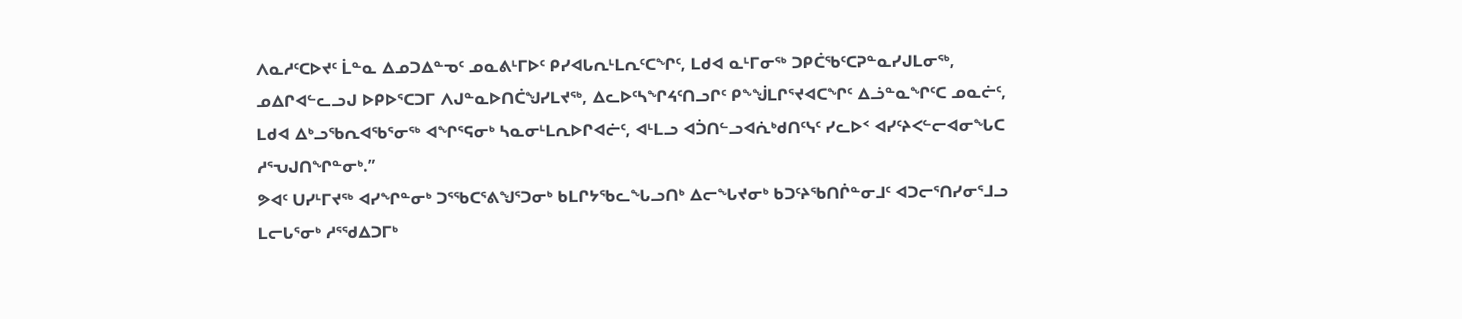ᐱᓇᓱᑦᑕᐅᔪᑦ ᒫᓐᓇ ᐃᓄᑐᐃᓐᓀᑦ ᓄᓇᕕᒻᒥᐅᑦ ᑭᓯᐊᒐᕆᒻᒪᕆᑦᑕᖏᑦ, ᒪᑯᐊ ᓇᒻᒥᓂᖅ ᑐᑭᑖᖃᑦᑕᕈᓐᓇᓯᒍᒪᓂᖅ, ᓄᐃᒋᐊᓪᓚᓗᒍ ᐅᑭᐅᕐᑕᑐᒥ ᐱᒍᓐᓇᐅᑎᑖᖑᓯᒪᔪᖅ, ᐃᓚᐅᑦᓴᖏᔦᑦᑎᓗᒋᑦ ᑭᖕᖒᒪᒋᕐᔪᐊᑕᖏᑦ ᐃᓘᓐᓇᖏᑦᑕ ᓄᓇᓖᑦ, ᒪᑯᐊ ᐃᒃᓗᖃᕆᐊᖃᕐᓂᖅ ᐊᖏᕐᕋᓂᒃ ᓴᓇᓂᒻᒪᕆᐅᒋᐊᓖᑦ, ᐊᒻᒪᓗ ᐊᑑᑎᓪᓗᐊᕇᒃᑯᑎᑦᓭᑦ ᓯᓚᐅᑉ ᐊᓯᑦᔨᐸᓪᓕᐊᓂᖓᑕ ᓱᕐᕃᒍᑎᖏᓐᓂᒃ.”
ᕗᐊᑦ ᑌᓯᒻᒥᔪᖅ ᐊᓯᖏᓐᓂᒃ ᑐᕐᖃᑕᕐᕕᖑᕐᑐᓂᒃ ᑲᒪᒋᔭᖃᓚᖓᓗᑎᒃ ᐃᓕᖓᔪᓂᒃ ᑲᑐᑦᔨᖃᑎᒌᓐᓂᒧᑦ ᐊᑐᓕᕐᑎᓯᓂᕐᒧᓗ ᒪᓕᒐᕐᓂᒃ ᓱᕐᖁᐃᑐᒥᒃ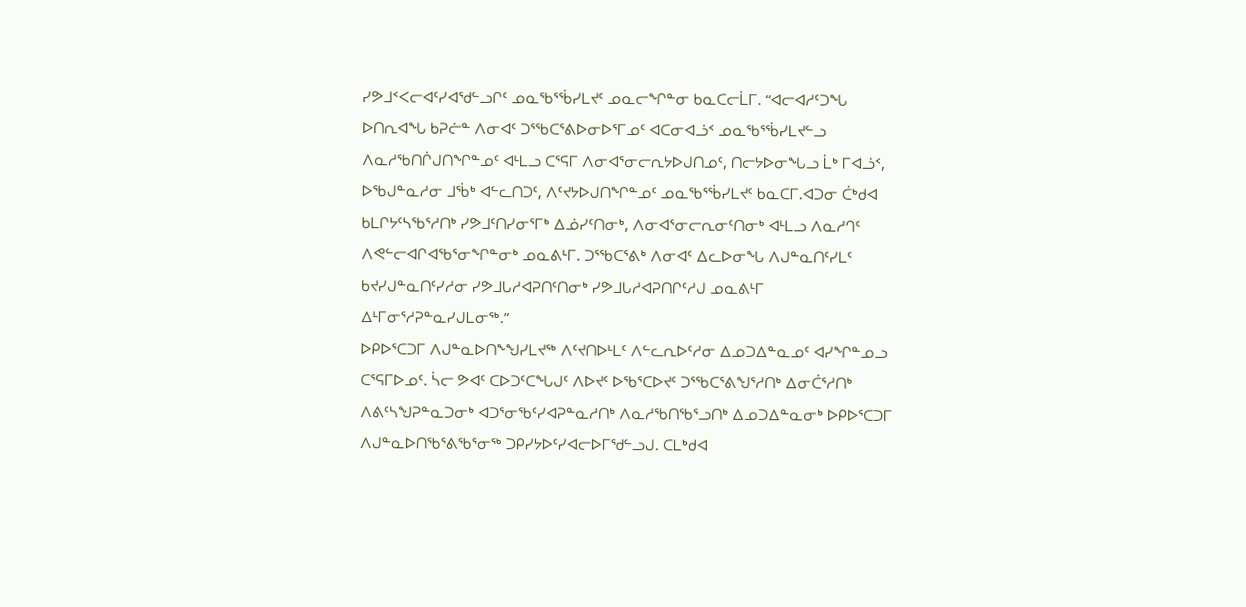ᓯᕗᒧᑉᐸᓕᐊᑦᓯᐊᖁᓪᓗᒋᑦ ᓄᓇᖃᕐᖄᓯᒪᔪᑦ ᓄᓇᓕᖏᓐᓂ ᑲᓇᑕᓕᒫᒥ. “ᐊᓕᐊᓱᑦᑐᖓ ᐅᑎᕆᐊᖓ ᑲᕈᓖᓐ ᐱᓂᐊᑦ ᑐᕐᖃᑕᕐᕕᐅᓂᐅᕐᒥᓄᑦ ᐊᑕᓂᐊᓘᑉ ᓄᓇᖃᕐᖄᓯᒪᔪᓪᓗ ᐱᓇᓱᖃᑎᒌᒍᑎᖏᓐᓄᑦ ᐊᒻᒪᓗ ᑕᕐᕋᒥ ᐱᓂᐊᕐᓂᓕᕆᔭᐅᒍᑎᓄᑦ, ᑎᓕᔭᐅᓂᖓᓗ ᒫᒃ ᒥᐊᓘᑉ, ᐅᖃᒍᓐᓇᓱᓂ ᒧᖄᒃ ᐊᓪᓚᑎᑐᑦ, ᐱᑦᔪᔭᐅᒍᑎᖏᓐᓄᑦ ᓄᓇᖃᕐᖄᓯᒪᔪᑦ ᑲᓇᑕᒥ.ᐊᑐᓂ ᑖᒃᑯᐊ ᑲᒪᒋᔭᑦᓴᖃᕐᓱᑎᒃ ᓯᕗᒧᑦᑎᓯᓂᕐᒥᒃ ᐃᓅᓯᑦᑎᓂᒃ, ᐱᓂᐊᕐᓂᓕᕆᓂᑦᑎᓂᒃ ᐊᒻᒪᓗ ᐱᓇᓱᒉᑦ ᐱᕙᓪᓕᐊᒋᐊᖃᕐᓂᖏᓐᓂᒃ ᓄᓇᕕᒻᒥ. ᑐᕐᖃᑕᕐᕕᒃ ᐱᓂᐊᑦ ᐃᓚᐅᓂᖓ ᐱᒍᓐᓇᑎᑦᓯᒪᑦ ᑲᔪᓯᒍᓐᓇᑎᑦᓯᓱᓂ ᓯᕗᒧᒐᓱᐊᕈᑎᑦᑎᓂᒃ ᓯᕗᒧᒐᓱᐊᕈᑎᒋᑦᓱᒍ ᓄᓇᕕᒻᒥ ᐃᒻᒥᓂᕐᓱᕈᓐᓇᓯᒍᒪᓂᖅ.”
ᐅᑭᐅᕐᑕᑐᒥ ᐱᒍᓐᓇᐅᑎᖕᖑᓯᒪᔪᖅ ᐱᑦᔪᑎᐅᒻᒪᑦ ᐱᓪᓚᕆᐅᑦᓱᓂ ᐃᓄᑐᐃᓐᓇᓄᑦ ᐊᓯᖏᓐᓄᓗ ᑕᕐᕋᒥᐅᓄᑦ. ᓵᓕ ᕗᐊᑦ ᑕᐅᑐᑦᑕᖓᒍᑦ ᐱᐅᔪᑦ ᐅᖃᕐᑕᐅᔪᑦ ᑐᕐᖃᑕᕐᕕᖑᕐᓱᑎᒃ ᐃᓂᑖᕐᓱᑎᒃ ᐱᕕᑦᓴᖑᕈᓐᓇᑐᓂᒃ ᐊᑐᕐᓂᖃᑦᓯᐊᕈᓐᓇᓱᑎᒃ ᐱᓇᓱᖃᑎᖃᕐᓗᑎᒃ ᐃᓄᑐᐃᓐᓇᓂᒃ ᐅᑭᐅᕐᑕᑐᒥ ᐱᒍᓐᓇᐅᑎᖃᕐᕕᖃᕐᓂᖅ ᑐᑭᓯᔭᐅᑦᓯᐊᓕᐅᒥᖁᓪᓗᒍ. ᑕᒪᒃᑯᐊ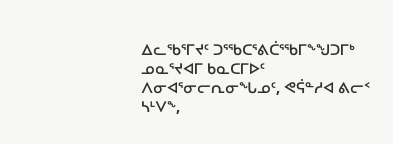ᐃᓚᖃᕐᒥᔪᑦ ᑐᕐᖃᑕᕐᕕᑖᕐᖃᒥᖕᖑᑐᒥᒃ ᓄᓇᕐᔪᐊᒥ ᑲᓇᑕᒥᐅᑦ ᐱᓂᐊᕐᓂᓕᕆᓂᖓᓄᑦ, ᕙᕌᓐᓱᐊ ᕕᓕᑉ ᓴᒻᐯᖕ,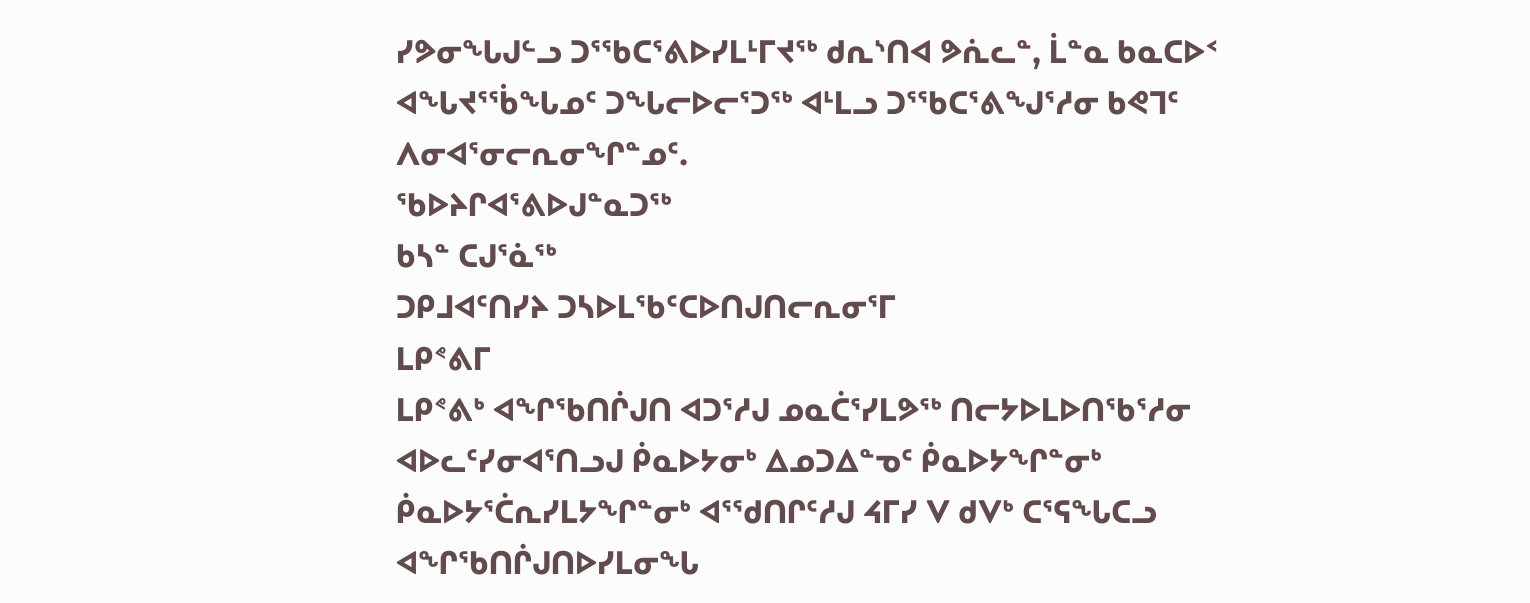ᓯᕗᓂᖓᒍᓪᓗ ᑐᕐᖃᑕᕐᕕᐅᓯᒪᒻᒥᔪᖅ ᑯᕆᔅᑎᐊ ᕗᕇᓚᓐ, ᒫᓐᓇ ᑲᓇᑕᐅᑉ ᐊᖓᔪᕐᖄᖓᓄᑦ ᑐᖓᓕᐅᓕᕐᑐᖅ ᐊᒻᒪᓗ ᑐᕐᖃᑕᕐᕕᖑᕐᓱᓂ ᑲᕙᒣᑦ ᐱᓂᐊᕐᓂᓕᕆᓂᖏᓐᓄᑦ.
ᖃᐅᔨᒋᐊᕐᕕᐅᒍᓐᓇᑐᖅ
ᑲᓴᓐ ᑕᒍᕐᓈᖅ
ᑐᑭᒧᐊᑦᑎᓯᔨ ᑐᓴᐅᒪᖃᑦᑕᐅᑎᒍᑎᓕᕆᓂᕐᒥ
ᒪᑭᕝᕕᒥ
ᒪᑭᕝᕕᒃ ᐊᖏᖃᑎᒌᒍᑎ ᐊᑐᕐᓱᒍ ᓄᓇᑖᕐᓯᒪᕗᖅ ᑎᓕᔭᐅᒪᐅᑎᖃᕐᓱᓂ ᐊᐅᓚᑦᓯᓂᐊᕐᑎᓗᒍ ᑮᓇᐅᔭᓂᒃ ᐃᓄᑐᐃᓐᓀᑦ ᑮᓇᐅᔭᖏᓐᓂᒃ ᑮᓇᐅᔭᕐᑖᕆᓯᒪᔭᖏᓐᓂᒃ ᐊᕐᖁᑎᒋᑦᓱᒍ ᔦᒥᓯ ᐯ ᑯᐯᒃ ᑕᕐᕋᖓᑕᓗ ᐊᖏᖃᑎᒌᒍᑎᐅᓯᒪᓂᖓ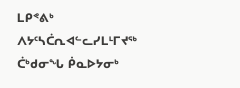ᒪᑭᕝᕕᒃ ᐱᔭᑦᓴᑖᕆᐊᓪᓚᓯᒪᒻᒥᔪᖅ ᑖᒃᑯᓂᖓ ᑮᓇᐅᔭᓂᒃ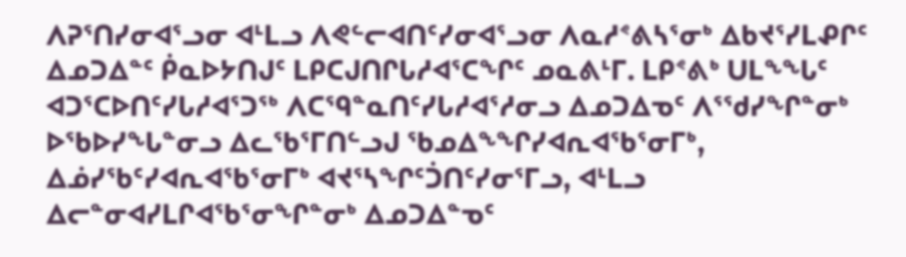ᐱᕈᕐᑎᓯᓂᐊᕐᓗᓂ ᐊᒻᒪᓗ ᐱᕙᓪᓕᐊᑎᑦᓯᓂᐊᕐᓗᓂ ᐱᓇᓱᕝᕕᓴᕐᓂᒃ ᐃᑲᔪᕐᓯᒪᕵᒋᑦ ᐃᓄᑐᐃᓐᑦ ᑮᓇᐅᔭᑎᒍᑦ ᒪᑭᑕᒍᑎᒋᒐᓱᐊᕐᑕᖏᑦ ᓄᓇᕕᒻᒥ. ᒪᑭᕝᕕᒃ ᑌᒪᖕᖓᑦ ᐊᑐᕐᑕᐅᑎᑦᓯᒐᓱᐊᕐᑐᖅ ᐱᑕᙯᓐᓇᑎᑦᓯᒐᓱᐊᕐᓱᓂᓗ ᐃᓄᑐᐃᓀᑦ ᐱᕐᖁᓯᖏᓐᓂᒃ ᐅᖃᐅᓯᖓᓐᓂᓗ ᐃᓚᖃᕐᒥᑎᓪᓗᒍ ᖃᓄᐃᖕᖏᓯᐊᕆᐊᖃᕐᓂᒥᒃ, ᐃᓅᓯᖃᑦᓯᐊᕆᐊᖃᕐᓂᒥᒃ ᐊᔪᕐᓴᖏᑦᑑᑎᑦᓯᓂᕐᒥᓗ, ᐊᒻᒪᓗ ᐃᓕᓐᓂᐊᓯᒪᒋᐊᖃᕐᓂᖏᓐᓂᒃ ᐃᓄᑐᐃᓐᓀᑦ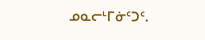ᓄᓇᓕᒻᒥᓃᑦᑐᑦ.